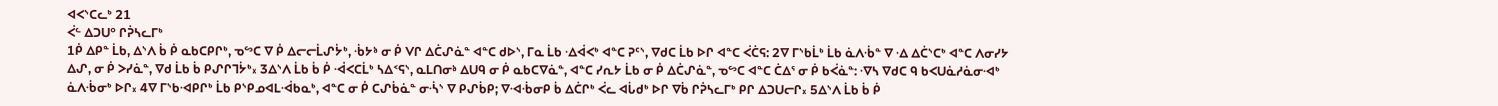ᐊᐸᔅᑕᓚᒃ 21
ᐹᓪ ᐃᑐᑌᐤ ᒋᕉᓴᓚᒥᒃ
1ᑮ ᐃᑭᓐ ᒫᑲ, ᐃᔅᐱ ᑳ ᑮ ᓇᑲᑕᑭᒋᒃ, ᓀᔥᑕ ᐁ ᑮ ᐃᓕᓕᒫᔑᔮᒃ, ᒀᔭᔉ ᓂ ᑮ ᐯᒋ ᐃᑖᔑᓈᓐ ᐊᓐᑕ ᑯᐅᔅ, ᒥᓇ ᒫᑲ ᐎᐋᐸᒃ ᐊᓐᑕ ᕈᑦᔅ, ᐁᑯᑕ ᒫᑲ ᐅᒋ ᐊᓐᑕ ᐹᑖᕋ: 2ᐁ ᒥᔅᑲᒫᒃ ᒫᑲ ᓈᐱᒀᓐ ᐁ ᐎ ᐃᑖᔅᑕᒃ ᐊᓐᑕ ᐱᓂᓯᔭ ᐃᔑ, ᓂ ᑮ ᐳᓯᓈᓐ, ᐁᑯ ᒫᑲ ᑳ ᑭᔑᒋᒣᔮᒃ᙮ 3ᐃᔅᐱ ᒫᑲ ᑳ ᑮ ᐙᐸᑕᒫᒃ ᓴᐃᑉᕋᔅ, ᓇᒪᑎᓂᔉ ᐃᑌᑫ ᓂ ᑮ ᓇᑲᑕᐁᓈᓐ, ᐊᓐᑕ ᓯᕆᔭ ᒫᑲ ᓂ ᑮ ᐃᑖᔑᓈᓐ, ᓀᔥᑕ ᐊᓐᑕ ᑖᐃᕐ ᓂ ᑮ ᑲᐹᓈᓐ: ᐌᓴ ᐁᑯᑕ ᑫ ᑲᐸᑌᓈᓱᓈᓂᐗᒃ ᓈᐱᒀᓂᒃ ᐅᒋ᙮ 4ᐁ ᒥᔅᑲᐗᑭᒋᒃ ᒫᑲ ᑭᔅᑭᓄᐊᒪᐙᑲᓇᒃ, ᐊᓐᑕ ᓂ ᑮ ᑕᔑᑳᓈᓐ ᓂᔂᔅ ᐁ ᑭᔑᑳᑭ; ᐁᐗᒀᓂᑭ ᑳ ᐃᑖᒋᒃ ᐹᓚ ᐊᒑᑯᒃ ᐅᒋ ᐁᑳ ᒋᕉᓴᓚᒥᒃ ᑭᒋ ᐃᑐᑌᓕᒋ᙮ 5ᐃᔅᐱ ᒫᑲ ᑳ ᑮ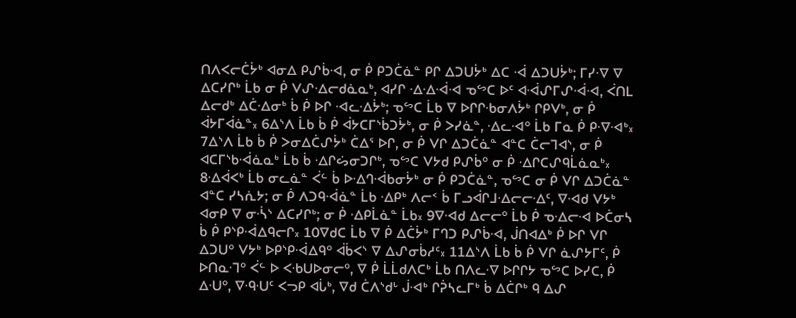ᑎᐱᐸᓕᑖᔮᒃ ᐊᓂᐃ ᑭᔑᑳᐗ, ᓂ ᑮ ᑭᑐᑖᓈᓐ ᑭᒋ ᐃᑐᑌᔮᒃ ᐃᑕ ᐙ ᐃᑐᑌᔮᒃ; ᒥᓯᐌ ᐁ ᐃᑕᓯᒋᒃ ᒫᑲ ᓂ ᑮ ᐯᔑᐎᓕᑯᓈᓇᒃ, ᐊᓯᒋ ᐎᐎᐙᐗ ᓀᔥᑕ ᐅᑦ ᐊᐙᔑᒥᔑᐙᐗ, ᐹᑎᒪ ᐃᓕᑯᒃ ᐃᑖᐎᓂᒃ ᑳ ᑮ ᐅᒋ ᐗᓚᐎᔮᒃ; ᓀᔥᑕ ᒫᑲ ᐁ ᐅᒋᒋᑾᓂᐱᔮᒃ ᒋᑭᐯᒃ, ᓂ ᑮ ᐋᔭᒥᐋᓈᓐ᙮ 6ᐃᔅᐱ ᒫᑲ ᑳ ᑮ ᐋᔭᑕᒥᔅᑳᑐᔮᒃ, ᓂ ᑮ ᐳᓯᓈᓐ, ᐎᓚᐗᐤ ᒫᑲ ᒥᓇ ᑮ ᑭᐌᐗᒃ᙮
7ᐃᔅᐱ ᒫᑲ ᑳ ᑮ ᐳᓂᐃᑖᔑᔮᒃ ᑖᐃᕐ ᐅᒋ, ᓂ ᑮ ᐯᒋ ᐃᑐᑖᓈᓐ ᐊᓐᑕ ᑖᓕᒣᐊᔅ, ᓂ ᑮ ᐊᑕᒥᔅᑲᐙᓈᓇᒃ ᒫᑲ ᑳ ᐎᒋᔖᓂᑐᒋᒃ, ᓀᔥᑕ ᐯᔭᑯ ᑭᔑᑳᐤ ᓂ ᑮ ᐎᒋᑕᔑᑫᒫᓈᓇᒃ᙮ 8ᐎᐋᐸᒃ ᒫᑲ ᓂᓚᓈᓐ ᐹᓪ ᑳ ᐅᐎᒉᐙᑲᓂᔮᒃ ᓂ ᑮ ᑭᑐᑖᓈᓐ, ᓀᔥᑕ ᓂ ᑮ ᐯᒋ ᐃᑐᑖᓈᓐ ᐊᓐᑕ ᓯᓴᕇᔭ; ᓂ ᑮ ᐱᑐᑫᐙᓈᓐ ᒫᑲ ᐎᑭᒃ ᐱᓕᑉ ᑳ ᒥᓗᐋᒋᒧᐎᓕᓕᐎᑦ, ᐁᐗᑯ ᐯᔭᒃ ᐊᓂᑭ ᐁ ᓂᔂᔅ ᐃᑕᓯᒋᒃ; ᓂ ᑮ ᐎᑭᒫᓈᓐ ᒫᑲ᙮ 9ᐁᐗᑯ ᐃᓕᓕᐤ ᒫᑲ ᑮ ᓀᐎᓕᐗ ᐅᑖᓂᓴ ᑳ ᑮ ᑭᔅᑭᐙᐃᑫᓕᒋ᙮ 10ᐁᑯᑕ ᒫᑲ ᐁ ᑮ ᐃᑖᔮᒃ ᒥᒉᑐ ᑭᔑᑳᐗ, ᒎᑎᐊᐃᒃ ᑮ ᐅᒋ ᐯᒋ ᐃᑐᑌᐤ ᐯᔭᒃ ᐅᑭᔅᑭᐙᐃᑫᐤ ᐋᑳᐸᔅ ᐁ ᐃᔑᓂᑳᓱᑦ᙮ 11ᐃᔅᐱ ᒫᑲ ᑳ ᑮ ᐯᒋ ᓈᔑᔭᒥᑦ, ᑮ ᐅᑎᓇᒬᐤ ᐹᓪ ᐅ ᐸᑾᑌᐅᓂᓕᐤ, ᐁ ᑮ ᒫᒫᑯᐱᑕᒃ ᒫᑲ ᑎᐱᓚᐌ ᐅᒋᒋᔭ ᓀᔥᑕ ᐅᓯᑕ, ᑮ ᐃᑗᐤ, ᐁᑴᑗᑦ ᐸᓓᑭ ᐊᒑᒃ, ᐁᑯ ᑖᐱᔅᑯᒡ ᒎᐗᒃ ᒋᕉᓴᓚᒥᒃ ᑳ ᐃᑖᒋᒃ ᑫ ᐃᔑ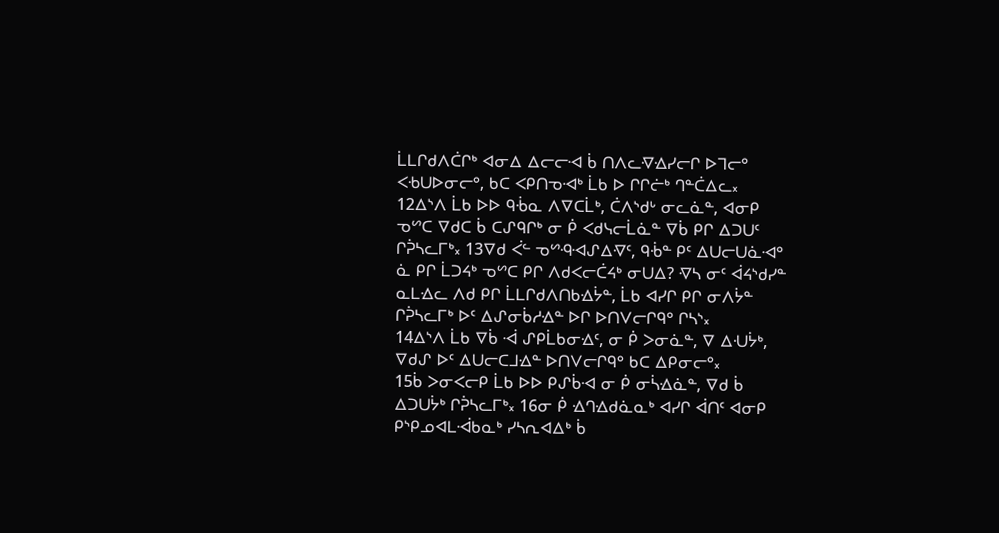ᒫᒪᒋᑯᐱᑖᒋᒃ ᐊᓂᐃ ᐃᓕᓕᐗ ᑳ ᑎᐱᓚᐌᐎᓯᓕᒋ ᐅᒣᓕᐤ ᐸᑾᑌᐅᓂᓕᐤ, ᑲᑕ ᐸᑭᑎᓀᐗᒃ ᒫᑲ ᐅ ᒋᒋᓖᒃ ᒉᓐᑖᐃᓚ᙮
12ᐃᔅᐱ ᒫᑲ ᐅᐅ ᑫᒀᓇ ᐱᐁᑕᒫᒃ, ᑖᐱᔅᑯᒡ ᓂᓚᓈᓐ, ᐊᓂᑭ ᓀᔥᑕ ᐁᑯᑕ ᑳ ᑕᔑᑫᒋᒃ ᓂ ᑮ ᐸᑯᓭᓕᒫᓈᓐ ᐁᑳ ᑭᒋ ᐃᑐᑌᑦ ᒋᕉᓴᓚᒥᒃ᙮ 13ᐁᑯ ᐹᓪ ᓀᔥᑴᐗᔑᐃᐌᑦ, ᑫᒀᓐ ᑭᑦ ᐃᑌᓕᑌᓈᐗᐤ ᓈ ᑭᒋ ᒫᑐᔦᒃ ᓀᔥᑕ ᑭᒋ ᐱᑯᐸᓕᑖᔦᒃ ᓂᑌᐃ? ᐌᓴ ᓂᑦ ᐋᔦᔅᑯᓯᓐ ᓇᒪᐎᓚ ᐱᑯ ᑭᒋ ᒫᒪᒋᑯᐱᑎᑲᐎᔮᓐ, ᒫᑲ ᐊᓯᒋ ᑭᒋ ᓂᐱᔮᓐ ᒋᕉᓴᓚᒥᒃ ᐅᑦ ᐃᔑᓂᑳᓱᐎᓐ ᐅᒋ ᐅᑎᐯᓕᒋᑫᐤ ᒋᓴᔅ᙮
14ᐃᔅᐱ ᒫᑲ ᐁᑳ ᐙ ᔑᑭᒫᑲᓂᐎᑦ, ᓂ ᑮ ᐳᓂᓈᓐ, ᐁ ᐃᑗᔮᒃ, ᐁᑯᔑ ᐅᑦ ᐃᑌᓕᑕᒧᐎᓐ ᐅᑎᐯᓕᒋᑫᐤ ᑲᑕ ᐃᑭᓂᓕᐤ᙮
15ᑳ ᐳᓂᐸᓕᑭ ᒫᑲ ᐅᐅ ᑭᔑᑳᐗ ᓂ ᑮ ᓂᓵᐎᓈᓐ, ᐁᑯ ᑳ ᐃᑐᑌᔮᒃ ᒋᕉᓴᓚᒥᒃ᙮ 16ᓂ ᑮ ᐎᒉᐎᑯᓈᓇᒃ ᐊᓯᒋ ᐋᑎᑦ ᐊᓂᑭ ᑭᔅᑭᓄᐊᒪᐙᑲᓇᒃ ᓯᓴᕆᐊᐃᒃ ᑳ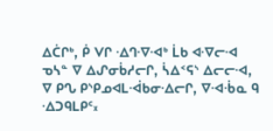ᐃᑖᒋᒃ, ᑮ ᐯᒋ ᐎᒉᐌᐗᒃ ᒫᑲ ᐊᐌᓕᐗ ᓀᓴᓐ ᐁ ᐃᔑᓂᑳᓱᓕᒋ, ᓵᐃᑉᕋᔅ ᐃᓕᓕᐗ, ᐁ ᑭᔐ ᑭᔅᑭᓄᐊᒪᐙᑲᓂᐎᓕᒋ, ᐁᐗᒀᓇ ᑫ ᐎᑐᑫᒪᑭᑦ᙮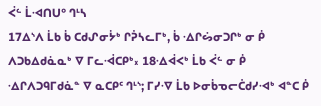ᐹᓪ ᒫᐗᑎᑌᐤ ᒉᒻᓴ
17ᐃᔅᐱ ᒫᑲ ᑳ ᑕᑯᔑᓂᔮᒃ ᒋᕉᓴᓚᒥᒃ, ᑳ ᐎᒋᔖᓂᑐᒋᒃ ᓂ ᑮ ᐱᑐᑲᐃᑯᓈᓇᒃ ᐁ ᒥᓚᐙᑕᑭᒃ᙮ 18ᐎᐋᐸᒃ ᒫᑲ ᐹᓪ ᓂ ᑮ ᐎᒋᐱᑐᑫᒥᑯᓈᓐ ᐁ ᓇᑕᑭᑦ ᒉᒻᔅ; ᒥᓯᐌ ᒫᑲ ᐅᓂᑳᓀᓕᑖᑯᓯᐗᒃ ᐊᓐᑕ ᑮ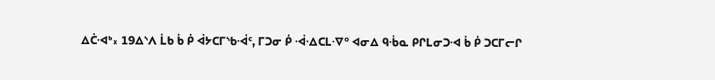ᐃᑖᐗᒃ᙮ 19ᐃᔅᐱ ᒫᑲ ᑳ ᑮ ᐋᔭᑕᒥᔅᑲᐙᑦ, ᒥᑐᓂ ᑮ ᐙᐎᑕᒪᐌᐤ ᐊᓂᐃ ᑫᒀᓇ ᑭᒋᒪᓂᑐᐗ ᑳ ᑮ ᑐᑕᒥᓕᒋ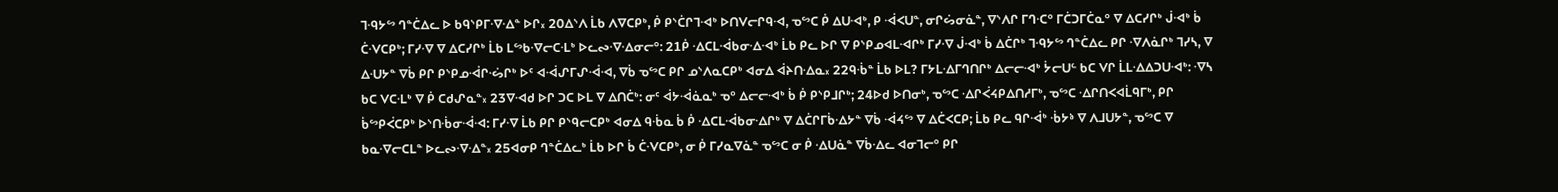ᒣᑴᔭᔥ ᒉᓐᑖᐃᓚ ᐅ ᑲᑫᔅᑭᒥᐌᐎᓐ ᐅᒋ᙮ 20ᐃᔅᐱ ᒫᑲ ᐱᐁᑕᑭᒃ, ᑮ ᑭᔅᑖᒋᒣᐗᒃ ᐅᑎᐯᓕᒋᑫᐗ, ᓀᔥᑕ ᑮ ᐃᑌᐗᒃ, ᑭ ᐙᐸᑌᓐ, ᓂᒋᔖᓂᓈᓐ, ᐁᔅᐱᒋ ᒥᒉᑡᐤ ᒥᑖᑐᒥᑖᓇᐤ ᐁ ᐃᑕᓯᒋᒃ ᒎᐗᒃ ᑳ ᑖᐺᑕᑭᒃ; ᒥᓯᐌ ᐁ ᐃᑕᓯᒋᒃ ᒫᑲ ᒪᔥᑲᐌᓕᑕᒶᒃ ᐅᓚᔓᐌᐎᓂᓕᐤ: 21ᑮ ᐎᑕᒪᐙᑲᓂᐎᐗᒃ ᒫᑲ ᑭᓚ ᐅᒋ ᐁ ᑭᔅᑭᓄᐊᒪᐗᒋᒃ ᒥᓯᐌ ᒎᐗᒃ ᑳ ᐃᑖᒋᒃ ᒣᑴᔭᔥ ᒉᓐᑖᐃᓚ ᑭᒋ ᐌᐱᓈᒋᒃ ᒣᓯᓴ, ᐁ ᐃᑗᔭᓐ ᐁᑳ ᑭᒋ ᑭᔅᑭᓄᐙᒋᔣᒋᒃ ᐅᑦ ᐊᐙᔑᒥᔑᐙᐗ, ᐁᑳ ᓀᔥᑕ ᑭᒋ ᓄᔅᐱᓇᑕᑭᒃ ᐊᓂᐃ ᐋᔨᑎᐎᓇ᙮ 22ᑫᒀᓐ ᒫᑲ ᐅᒪ? ᒥᔭᒪᐎᒥᒉᑎᒋᒃ ᐃᓕᓕᐗᒃ ᔮᓕᑌᓪ ᑲᑕ ᐯᒋ ᒫᒪᐎᐃᑐᑌᐗᒃ: ᐌᓴ ᑲᑕ ᐯᑕᒶᒃ ᐁ ᑮ ᑕᑯᔑᓇᓐ᙮ 23ᐁᐗᑯ ᐅᒋ ᑐᑕ ᐅᒪ ᐁ ᐃᑎᑖᒃ: ᓂᑦ ᐋᔭᐙᓈᓇᒃ ᓀᐤ ᐃᓕᓕᐗᒃ ᑳ ᑮ ᑭᔅᑭᒧᒋᒃ; 24ᐅᑯ ᐅᑎᓂᒃ, ᓀᔥᑕ ᐎᒋᐹᔦᑭᐃᑎᓱᒥᒃ, ᓀᔥᑕ ᐎᒋᑎᐸᐊᒫᑫᒥᒃ, ᑭᒋ ᑳᔥᑭᐹᑕᑭᒃ ᐅᔅᑎᒀᓂᐙᐗ: ᒥᓯᐌ ᒫᑲ ᑭᒋ ᑭᔅᑫᓕᑕᑭᒃ ᐊᓂᐃ ᑫᒀᓇ ᑳ ᑮ ᐎᑕᒪᐙᑲᓂᐎᒋᒃ ᐁ ᐃᑖᒋᒥᑳᐎᔭᓐ ᐁᑳ ᐙᔦᔥ ᐁ ᐃᑖᐸᑕᑭ; ᒫᑲ ᑭᓚ ᑫᒋᐙᒃ ᒀᔭᔉ ᐁ ᐱᒧᑌᔭᓐ, ᓀᔥᑕ ᐁ ᑲᓇᐌᓕᑕᒪᓐ ᐅᓚᔓᐌᐎᓐ᙮ 25ᐊᓂᑭ ᒉᓐᑖᐃᓚᒃ ᒫᑲ ᐅᒋ ᑳ ᑖᐺᑕᑭᒃ, ᓂ ᑮ ᒥᓯᓇᐁᓈᓐ ᓀᔥᑕ ᓂ ᑮ ᐎᑌᓈᓐ ᐁᑳᐎᓚ ᐊᓂᒣᓕᐤ ᑭᒋ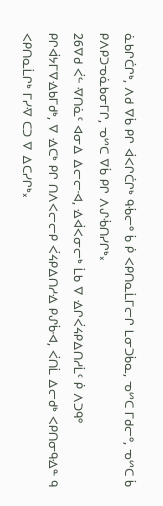ᓈᑲᒋᑖᒋᒃ, ᐱᑯ ᐁᑳ ᑭᒋ ᐋᐸᒋᑖᒋᒃ ᑫᒀᓕᐤ ᑳ ᑮ ᐸᑭᑎᓇᒫᒥᓕᒋ ᒪᓂᑐᑳᓇ, ᓀᔥᑕ ᒥᑯᓕᐤ, ᓀᔥᑕ ᑳ ᑭᐱᑭᑐᓀᓈᑲᓂᒥᒋ, ᓀᔥᑕ ᐁᑳ ᑭᒋ ᐱᔑᒀᑎᓯᒋᒃ᙮
26ᐁᑯ ᐹᓪ ᐌᑎᓈᑦ ᐊᓂᐃ ᐃᓕᓕᐗ, ᐎᐋᐸᓂᓕᒃ ᒫᑲ ᐁ ᐎᒋᐹᔦᑭᐃᑎᓱᒫᑦ ᑮ ᐱᑐᑫᐤ ᑭᒋᐋᔭᒥᐁᐎᑲᒥᑯᒃ, ᐁ ᐎᑕᒃ ᑭᒋ ᑎᐱᐸᓕᓕᑭ ᐹᔦᑭᐃᑎᓱᐎ ᑭᔑᑳᐗ, ᐹᑎᒫ ᐃᓕᑯᒃ ᐸᑭᑎᓂᑫᐎᓐ ᑫ ᐸᑭᑎᓇᒫᒋᒃ ᒥᓯᐌ ᑕᑐ ᐁ ᐃᑕᓯᒋᒃ᙮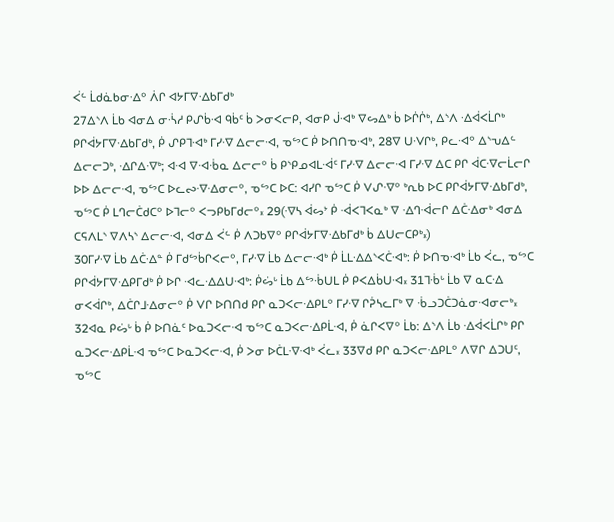ᐹᓪ ᒫᑯᓈᑲᓂᐎᐤ ᐲᒋ ᐊᔭᒥᐁᐎᑲᒥᑯᒃ
27ᐃᔅᐱ ᒫᑲ ᐊᓂᐃ ᓂᔂᓱ ᑭᔑᑳᐗ ᑫᑳᑦ ᑳ ᐳᓂᐸᓕᑭ, ᐊᓂᑭ ᒎᐗᒃ ᐁᔕᐃᒃ ᑳ ᐅᒌᒌᒃ, ᐃᔅᐱ ᐎᐋᐸᒫᒋᒃ ᑭᒋᐋᔭᒥᐁᐎᑲᒥᑯᒃ, ᑮ ᔑᑭᒣᐗᒃ ᒥᓯᐌ ᐃᓕᓕᐗ, ᓀᔥᑕ ᑮ ᐅᑎᑎᓀᐗᒃ, 28ᐁ ᑌᐺᒋᒃ, ᑭᓚᐗᐤ ᐃᔅᕃᐃᓪ ᐃᓕᓕᑐᒃ, ᐎᒋᐃᐌᒃ; ᐊᐗ ᐁᐗᒀᓇ ᐃᓕᓕᐤ ᑳ ᑭᔅᑭᓄᐊᒪᐙᑦ ᒥᓯᐌ ᐃᓕᓕᐗ ᒥᓯᐌ ᐃᑕ ᑭᒋ ᐋᑕᐌᓕᒫᓕᒋ ᐅᐅ ᐃᓕᓕᐗ, ᓀᔥᑕ ᐅᓚᔓᐌᐎᓂᓕᐤ, ᓀᔥᑕ ᐅᑕ: ᐊᓯᒋ ᓀᔥᑕ ᑮ ᐯᔑᐌᐤ ᒃᕆᑲ ᐅᑕ ᑭᒋᐋᔭᒥᐁᐎᑲᒥᑯᒃ, ᓀᔥᑕ ᑮ ᒪᒉᓕᑖᑯᑕᐤ ᐅᒣᓕᐤ ᐸᓓᑭᑲᒥᑯᓕᐤ᙮ 29(ᐌᓴ ᐋᔕᔾ ᑮ ᐙᐸᒣᐸᓇᒃ ᐁ ᐎᒉᐙᓕᒋ ᐃᑖᐎᓂᒃ ᐊᓂᐃ ᑕᕋᐱᒪᔅ ᐁᐱᓴᔅ ᐃᓕᓕᐗ, ᐊᓂᐃ ᐹᓪ ᑮ ᐱᑐᑲᐁᐤ ᑭᒋᐋᔭᒥᐁᐎᑲᒥᑯᒃ ᑳ ᐃᑌᓕᑕᑭᒃ᙮)
30ᒥᓯᐌ ᒫᑲ ᐃᑖᐎᓐ ᑮ ᒥᑯᔥᑳᒋᐸᓕᐤ, ᒥᓯᐌ ᒫᑲ ᐃᓕᓕᐗᒃ ᑮ ᒫᒪᐎᐃᔅᐸᑖᐗᒃ: ᑮ ᐅᑎᓀᐗᒃ ᒫᑲ ᐹᓚ, ᓀᔥᑕ ᑭᒋᐋᔭᒥᐁᐎᑭᒥᑯᒃ ᑮ ᐅᒋ ᐗᓚᐎᐃᑌᐗᒃ: ᑮᔖᒡ ᒫᑲ ᐃᔥᒀᑌᒪ ᑮ ᑭᐸᐃᑳᑌᐗ᙮ 31ᒣᒀᒡ ᒫᑲ ᐁ ᓇᑕᐎ ᓂᐸᐋᒋᒃ, ᐃᑖᒋᒧᐎᓂᓕᐤ ᑮ ᐯᒋ ᐅᑎᑎᑯ ᑭᒋ ᓇᑐᐸᓕᐎᑭᒪᐤ ᒥᓯᐌ ᒋᕉᓴᓚᒥᒃ ᐁ ᒀᓗᑐᑖᑐᓈᓂᐗᓂᓕᒃ᙮ 32ᐊᓇ ᑭᔖᒡ ᑳ ᑮ ᐅᑎᓈᑦ ᐅᓇᑐᐸᓕᐗ ᓀᔥᑕ ᓇᑐᐸᓕᐎᑭᒫᐗ, ᑮ ᓈᒋᐸᐁᐤ ᒫᑲ: ᐃᔅᐱ ᒫᑲ ᐎᐋᐸᒫᒋᒃ ᑭᒋ ᓇᑐᐸᓕᐎᑭᒫᐗ ᓀᔥᑕ ᐅᓇᑐᐸᓕᐗ, ᑮ ᐳᓂ ᐅᑖᒪᐌᐗᒃ ᐹᓚ᙮ 33ᐁᑯ ᑭᒋ ᓇᑐᐸᓕᐎᑭᒪᐤ ᐱᐁᒋ ᐃᑐᑌᑦ, ᓀᔥᑕ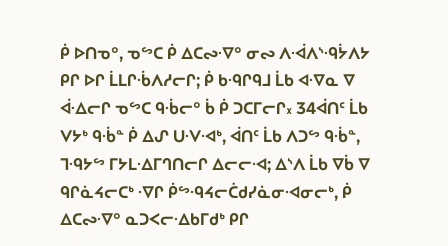ᑮ ᐅᑎᓀᐤ, ᓀᔥᑕ ᑮ ᐃᑕᔓᐌᐤ ᓂᔓ ᐱᐙᐱᔅᑴᔮᐱᔭ ᑭᒋ ᐅᒋ ᒫᒪᒋᒀᐱᓱᓕᒋ; ᑮ ᑲᑴᒋᑫᒧ ᒫᑲ ᐊᐌᓇ ᐁ ᐋᐎᓕᒋ ᓀᔥᑕ ᑫᒀᓕᐤ ᑳ ᑮ ᑐᑕᒥᓕᒋ᙮ 34ᐋᑎᑦ ᒫᑲ ᐯᔭᒃ ᑫᒀᓐ ᑮ ᐃᔑ ᑌᐺᐗᒃ, ᐋᑎᑦ ᒫᑲ ᐱᑐᔥ ᑫᒀᓐ, ᒣᑴᔭᔥ ᒥᔭᒪᐎᒥᒉᑎᓕᒋ ᐃᓕᓕᐗ; ᐃᔅᐱ ᒫᑲ ᐁᑳ ᐁ ᑫᒋᓈᔦᓕᑕᒃ ᐌᒋ ᑮᔥᑴᔦᓕᑖᑯᓯᓈᓂᐗᓂᓕᒃ, ᑮ ᐃᑕᔓᐌᐤ ᓇᑐᐸᓕᐎᑲᒥᑯᒃ ᑭᒋ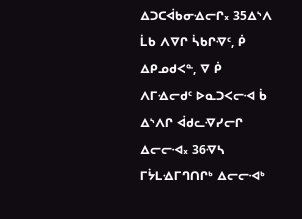ᐃᑐᑕᐋᑲᓂᐎᓕᒋ᙮ 35ᐃᔅᐱ ᒫᑲ ᐱᐁᒋ ᓵᑲᒋᐌᑦ, ᑮ ᐃᑭᓄᑯᐸᓐ, ᐁ ᑮ ᐱᒥᐎᓕᑯᑦ ᐅᓇᑐᐸᓕᐗ ᑳ ᐃᔅᐱᒋ ᐋᑯᓚᐌᓯᓕᒋ ᐃᓕᓕᐗ᙮ 36ᐌᓴ ᒥᔮᒪᐎᒥᒉᑎᒋᒃ ᐃᓕᓕᐗᒃ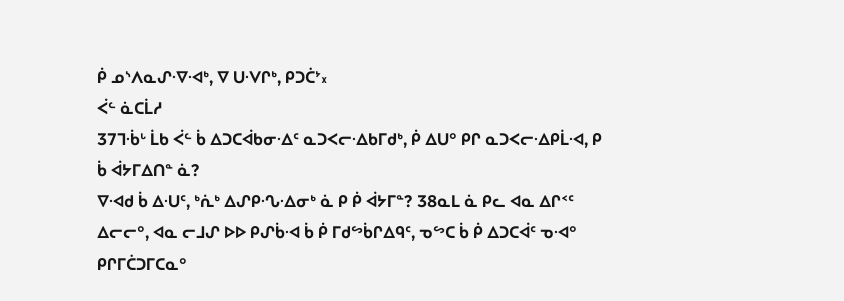ᑮ ᓄᔅᐱᓇᔑᐌᐗᒃ, ᐁ ᑌᐺᒋᒃ, ᑭᑐᑖᔾ᙮
ᐹᓪ ᓈᑕᒫᓱ
37ᒣᒀᒡ ᒫᑲ ᐹᓪ ᑳ ᐃᑐᑕᐋᑲᓂᐎᑦ ᓇᑐᐸᓕᐎᑲᒥᑯᒃ, ᑮ ᐃᑌᐤ ᑭᒋ ᓇᑐᐸᓕᐎᑭᒫᐗ, ᑭ ᑳ ᐋᔭᒥᐃᑎᓐ ᓈ?
ᐁᐗᑯ ᑳ ᐃᑗᑦ, ᒃᕇᒃ ᐃᔑᑭᔗᐎᓂᒃ ᓈ ᑭ ᑮ ᐋᔭᒥᓐ? 38ᓇᒪ ᓈ ᑭᓚ ᐊᓇ ᐃᒋᑉᑦ ᐃᓕᓕᐤ, ᐊᓇ ᓕᒧᔑ ᐅᐅ ᑭᔑᑳᐗ ᑳ ᑮ ᒥᑯᔥᑳᒋᐃᑫᑦ, ᓀᔥᑕ ᑳ ᑮ ᐃᑐᑕᐋᑦ ᓀᐗᐤ ᑭᒋᒥᑖᑐᒥᑕᓇᐤ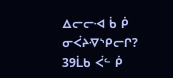ᐃᓕᓕᐗ ᑳ ᑮ ᓂᐹᔨᐌᔅᑭᓕᒋ?
39ᒫᑲ ᐹᓪ ᑮ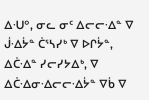ᐃᑗᐤ, ᓂᓚ ᓂᑦ ᐃᓕᓕᐎᓐ ᐁ ᒎᐎᔮᓐ ᑖᕐᓴᓯᒃ ᐁ ᐅᒋᔮᓐ, ᐃᑖᐎᓐ ᓯᓕᓯᔭᐃᒃ, ᐁ ᐃᑖᐎᓂᐎᓕᓕᐎᔮᓐ ᐁᑳ ᐁ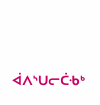ᐋᐱᔅᑌᓕᑖᑾᒃ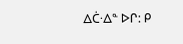ᐃᑖᐎᓐ ᐅᒋ: ᑭ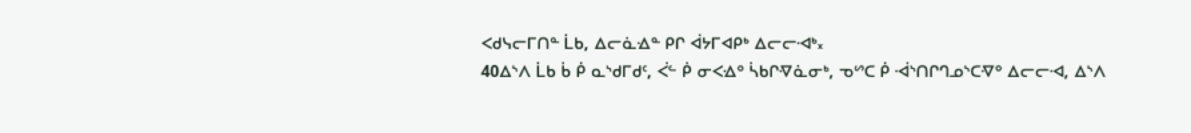ᐸᑯᓭᓕᒥᑎᓐ ᒫᑲ, ᐃᓕᓈᐎᓐ ᑭᒋ ᐋᔭᒥᐊᑭᒃ ᐃᓕᓕᐗᒃ᙮
40ᐃᔅᐱ ᒫᑲ ᑳ ᑮ ᓇᔅᑯᒥᑯᑦ, ᐹᓪ ᑮ ᓂᐸᐎᐤ ᓵᑲᒋᐌᓈᓂᒃ, ᓀᔥᑕ ᑮ ᐙᔅᑎᒋᒉᓄᔅᑕᐌᐤ ᐃᓕᓕᐗ, ᐃᔅᐱ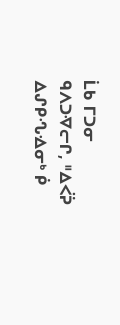ᒫᑲ ᒥᑐᓂ ᑫᐱᑐᐌᓕᒋ, ᐦᐃᐹᕉ ᐃᔑᑭᔗᐎᓂᒃ ᑮ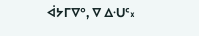ᐋᔭᒥᐁᐤ, ᐁ ᐃᑗᑦ᙮